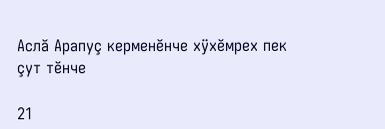Аслă Арапуç керменĕнче хÿхĕмрех пек çут тĕнче

21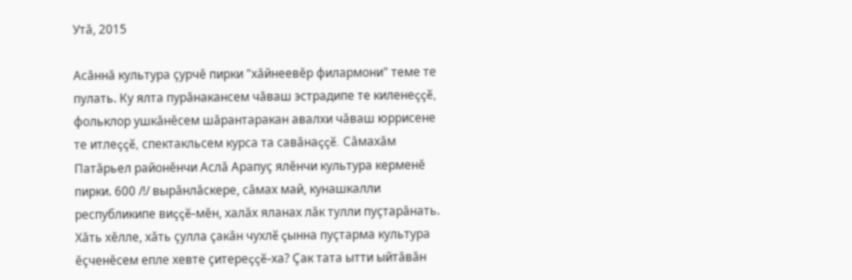Утă, 2015

Асăннă культура çурчĕ пирки "хăйнеевĕр филармони" теме те пулать. Ку ялта пурăнакансем чăваш эстрадипе те киленеççĕ, фольклор ушкăнĕсем шăрантаракан авалхи чăваш юррисене те итлеççĕ, спектакльсем курса та савăнаççĕ. Сăмахăм Патăрьел районĕнчи Аслă Арапуç ялĕнчи культура керменĕ пирки. 600 /!/ вырăнлăскере, сăмах май, кунашкалли республикипе виççĕ-мĕн, халăх яланах лăк тулли пуçтарăнать. Хăть хĕлле, хăть çулла çакăн чухлĕ çынна пуçтарма культура ĕçченĕсем епле хевте çитереççĕ-ха? Çак тата ытти ыйтăвăн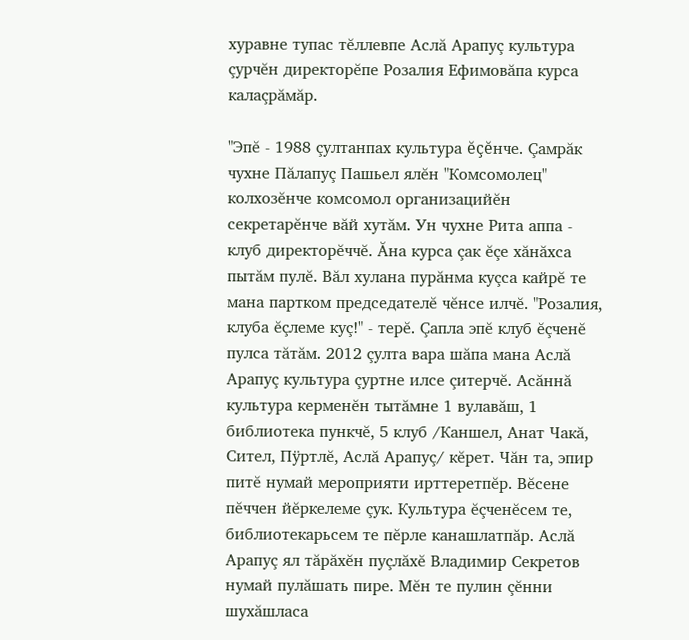хуравне тупас тĕллевпе Аслă Арапуç культура çурчĕн директорĕпе Розалия Ефимовăпа курса калаçрăмăр.

"Эпĕ - 1988 çултанпах культура ĕçĕнче. Çамрăк чухне Пăлапуç Пашьел ялĕн "Комсомолец" колхозĕнче комсомол организацийĕн секретарĕнче вăй хутăм. Ун чухне Рита аппа - клуб директорĕччĕ. Ăна курса çак ĕçе хăнăхса пытăм пулĕ. Вăл хулана пурăнма куçса кайрĕ те мана партком председателĕ чĕнсе илчĕ. "Розалия, клуба ĕçлеме куç!" - терĕ. Çапла эпĕ клуб ĕçченĕ пулса тăтăм. 2012 çулта вара шăпа мана Аслă Арапуç культура çуртне илсе çитерчĕ. Асăннă культура керменĕн тытăмне 1 вулавăш, 1 библиотека пункчĕ, 5 клуб /Каншел, Анат Чакă, Сител, Пÿртлĕ, Аслă Арапуç/ кĕрет. Чăн та, эпир питĕ нумай мероприяти ирттеретпĕр. Вĕсене пĕччен йĕркелеме çук. Культура ĕçченĕсем те, библиотекарьсем те пĕрле канашлатпăр. Аслă Арапуç ял тăрăхĕн пуçлăхĕ Владимир Секретов нумай пулăшать пире. Мĕн те пулин çĕнни шухăшласа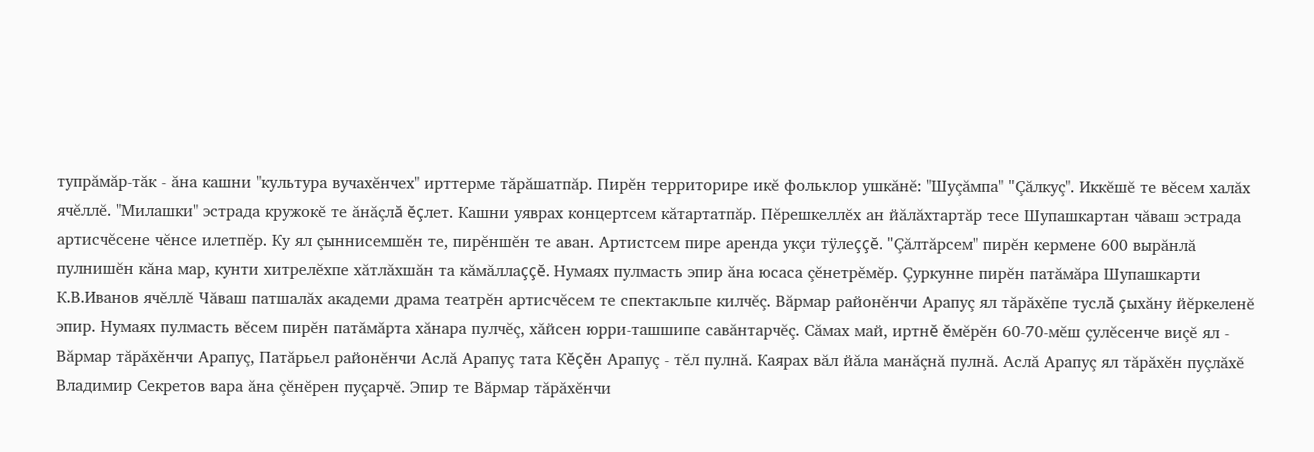тупрăмăр-тăк - ăна кашни "культура вучахĕнчех" ирттерме тăрăшатпăр. Пирĕн территорире икĕ фольклор ушкăнĕ: "Шуçăмпа" "Çăлкуç". Иккĕшĕ те вĕсем халăх ячĕллĕ. "Милашки" эстрада кружокĕ те ăнăçлă ĕçлет. Кашни уяврах концертсем кăтартатпăр. Пĕрешкеллĕх ан йăлăхтартăр тесе Шупашкартан чăваш эстрада артисчĕсене чĕнсе илетпĕр. Ку ял çыннисемшĕн те, пирĕншĕн те аван. Артистсем пире аренда укçи тÿлеççĕ. "Çăлтăрсем" пирĕн кермене 600 вырăнлă пулнишĕн кăна мар, кунти хитрелĕхпе хăтлăхшăн та кăмăллаççĕ. Нумаях пулмасть эпир ăна юсаса çĕнетрĕмĕр. Çуркунне пирĕн патăмăра Шупашкарти К.В.Иванов ячĕллĕ Чăваш патшалăх академи драма театрĕн артисчĕсем те спектакльпе килчĕç. Вăрмар районĕнчи Арапуç ял тăрăхĕпе туслă çыхăну йĕркеленĕ эпир. Нумаях пулмасть вĕсем пирĕн патăмăрта хăнара пулчĕç, хăйсен юрри-ташшипе савăнтарчĕç. Сăмах май, иртнĕ ĕмĕрĕн 60-70-мĕш çулĕсенче виçĕ ял - Вăрмар тăрăхĕнчи Арапуç, Патăрьел районĕнчи Аслă Арапуç тата Кĕçĕн Арапуç - тĕл пулнă. Каярах вăл йăла манăçнă пулнă. Аслă Арапуç ял тăрăхĕн пуçлăхĕ Владимир Секретов вара ăна çĕнĕрен пуçарчĕ. Эпир те Вăрмар тăрăхĕнчи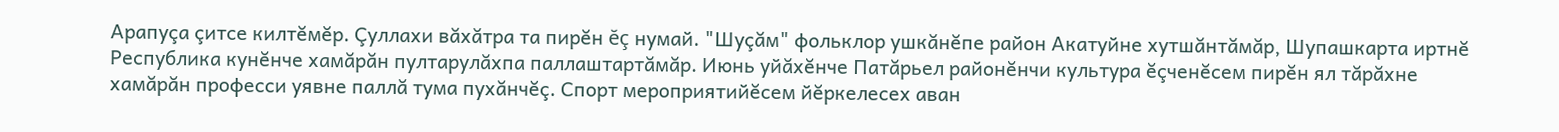Арапуçа çитсе килтĕмĕр. Çуллахи вăхăтра та пирĕн ĕç нумай. "Шуçăм" фольклор ушкăнĕпе район Акатуйне хутшăнтăмăр, Шупашкарта иртнĕ Республика кунĕнче хамăрăн пултарулăхпа паллаштартăмăр. Июнь уйăхĕнче Патăрьел районĕнчи культура ĕçченĕсем пирĕн ял тăрăхне хамăрăн професси уявне паллă тума пухăнчĕç. Спорт мероприятийĕсем йĕркелесех аван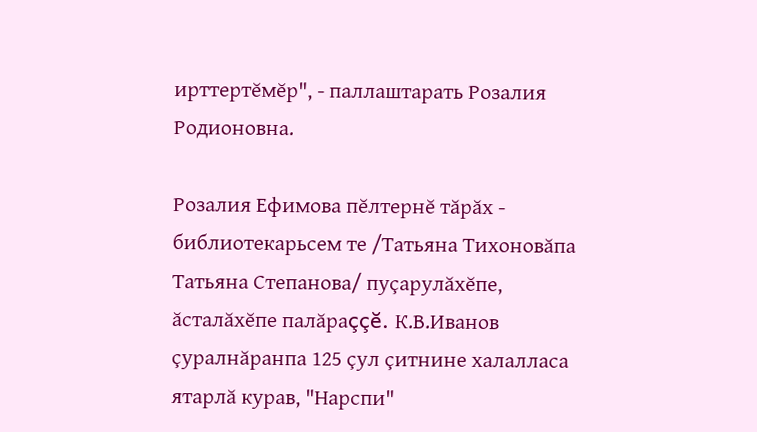ирттертĕмĕр", - паллаштарать Розалия Родионовна.

Розалия Ефимова пĕлтернĕ тăрăх - библиотекарьсем те /Татьяна Тихоновăпа Татьяна Степанова/ пуçарулăхĕпе, ăсталăхĕпе палăраççĕ. К.В.Иванов çуралнăранпа 125 çул çитнине халалласа ятарлă курав, "Нарспи"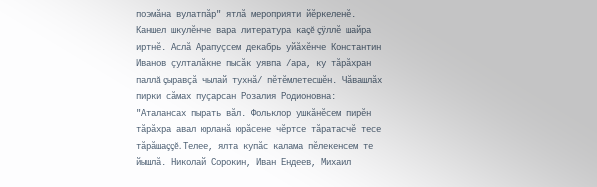поэмăна вулатпăр" ятлă мероприяти йĕркеленĕ. Каншел шкулĕнче вара литература каçĕ çÿллĕ шайра иртнĕ. Аслă Арапуçсем декабрь уйăхĕнче Константин Иванов çулталăкне пысăк уявпа /ара, ку тăрăхран паллă çыравçă чылай тухнă/ пĕтĕмлетесшĕн. Чăвашлăх пирки сăмах пуçарсан Розалия Родионовна: "Аталансах пырать вăл. Фольклор ушкăнĕсем пирĕн тăрăхра авал юрланă юрăсене чĕртсе тăратасчĕ тесе тăрăшаççĕ. Телее, ялта купăс калама пĕлекенсем те йышлă. Николай Сорокин, Иван Ендеев, Михаил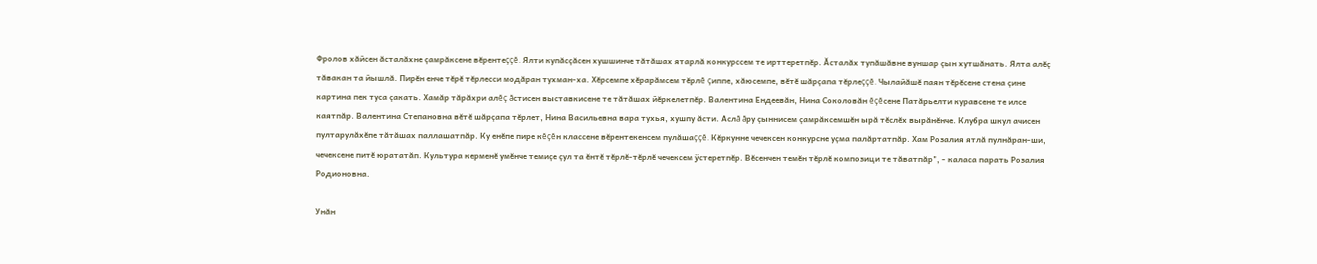Фролов хăйсен ăсталăхне çамрăксене вĕрентеççĕ. Ялти купăсçăсен хушшинче тăтăшах ятарлă конкурссем те ирттеретпĕр. Ăсталăх тупăшăвне вуншар çын хутшăнать. Ялта алĕç тăвакан та йышлă. Пирĕн енче тĕрĕ тĕрлесси модăран тухман-ха. Хĕрсемпе хĕрарăмсем тĕрлĕ çиппе, хăюсемпе, вĕтĕ шăрçапа тĕрлеççĕ. Чылайăшĕ паян тĕрĕсене стена çине картина пек туса çакать. Хамăр тăрăхри алĕç ăстисен выставкисене те тăтăшах йĕркелетпĕр. Валентина Ендеевăн, Нина Соколовăн ĕçĕсене Патăрьелти куравсене те илсе каятпăр. Валентина Степановна вĕтĕ шăрçапа тĕрлет, Нина Васильевна вара тухья, хушпу ăсти. Аслă ăру çыннисем çамрăксемшĕн ырă тĕслĕх вырăнĕнче. Клубра шкул ачисен пултарулăхĕпе тăтăшах паллашатпăр. Ку енĕпе пире кĕçĕн классене вĕрентекенсем пулăшаççĕ. Кĕркунне чечексен конкурсне уçма палăртатпăр. Хам Розалия ятлă пулнăран-ши, чечексене питĕ юрататăп. Культура керменĕ умĕнче темиçе çул та ĕнтĕ тĕрлĕ-тĕрлĕ чечексем ÿстеретпĕр. Вĕсенчен темĕн тĕрлĕ композици те тăватпăр", - каласа парать Розалия Родионовна.

Унăн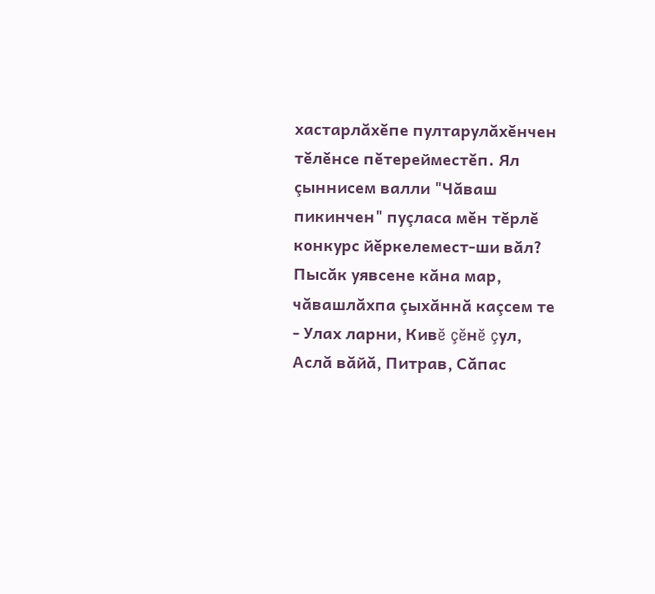хастарлăхĕпе пултарулăхĕнчен тĕлĕнсе пĕтерейместĕп. Ял çыннисем валли "Чăваш пикинчен" пуçласа мĕн тĕрлĕ конкурс йĕркелемест-ши вăл? Пысăк уявсене кăна мар, чăвашлăхпа çыхăннă каçсем те - Улах ларни, Кивĕ çĕнĕ çул, Аслă вăйă, Питрав, Сăпас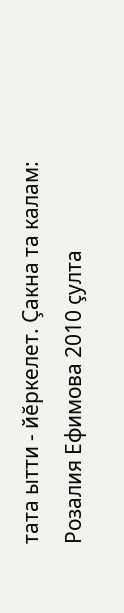тата ытти - йĕркелет. Çакна та калам: Розалия Ефимова 2010 çулта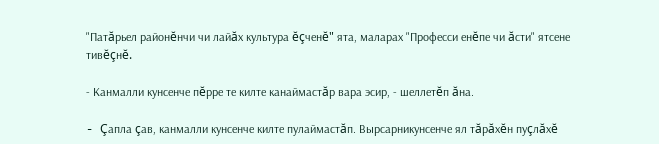"Патăрьел районĕнчи чи лайăх культура ĕçченĕ" ята, маларах "Професси енĕпе чи ăсти" ятсене тивĕçнĕ.

- Канмалли кунсенче пĕрре те килте канаймастăр вара эсир, - шеллетĕп ăна.

- Çапла çав, канмалли кунсенче килте пулаймастăп. Вырсарникунсенче ял тăрăхĕн пуçлăхĕ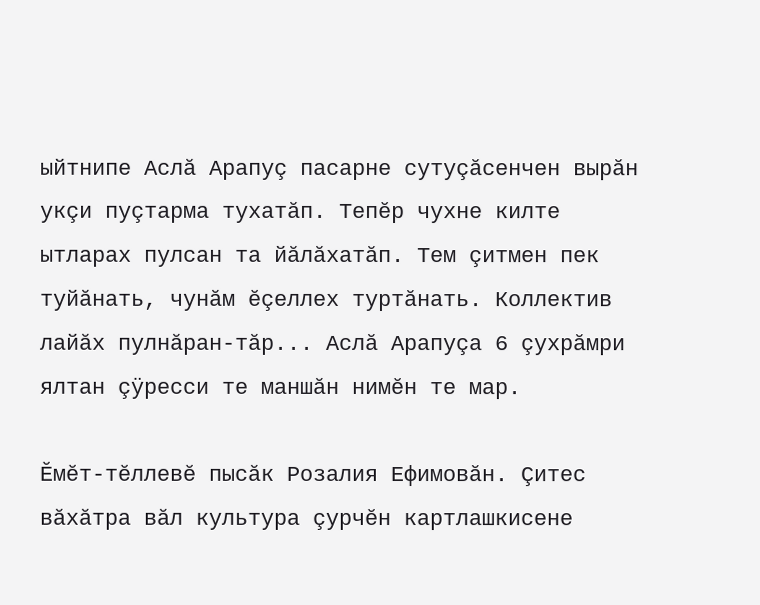ыйтнипе Аслă Арапуç пасарне сутуçăсенчен вырăн укçи пуçтарма тухатăп. Тепĕр чухне килте ытларах пулсан та йăлăхатăп. Тем çитмен пек туйăнать, чунăм ĕçеллех туртăнать. Коллектив лайăх пулнăран-тăр... Аслă Арапуçа 6 çухрăмри ялтан çÿресси те маншăн нимĕн те мар.

Ĕмĕт-тĕллевĕ пысăк Розалия Ефимовăн. Çитес вăхăтра вăл культура çурчĕн картлашкисене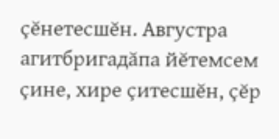çĕнетесшĕн. Августра агитбригадăпа йĕтемсем çине, хире çитесшĕн, çĕр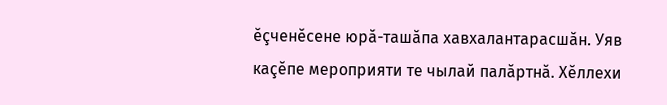ĕçченĕсене юрă-ташăпа хавхалантарасшăн. Уяв каçĕпе мероприяти те чылай палăртнă. Хĕллехи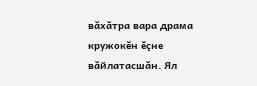вăхăтра вара драма кружокĕн ĕçне вăйлатасшăн. Ял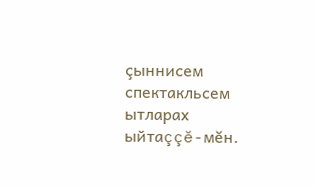çыннисем спектакльсем ытларах ыйтаççĕ-мĕн.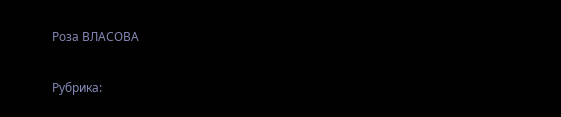Роза ВЛАСОВА

Рубрика: